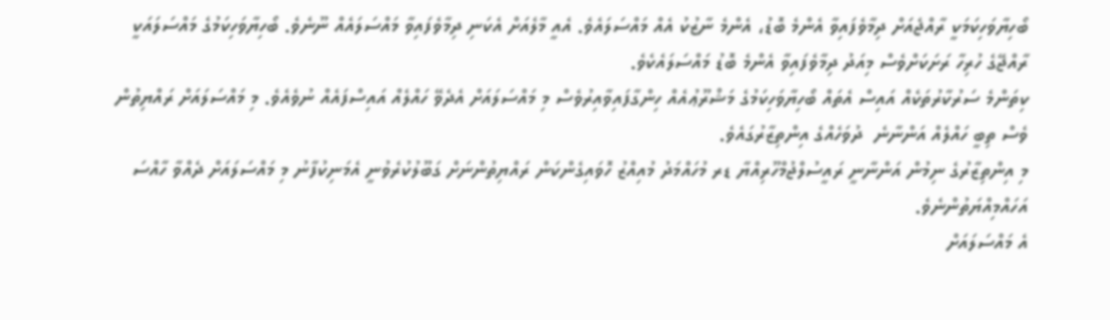ބޯހިޔާވަހިކަމަކީ ރާއްޖެއަށް ދިމާވެފައިވާ އެންމެ ބޮޑު، އެންމެ ނާޒުކު އެއް މައްސަލައެވެ. އެއީ މާލެއަށް އެކަނި ދިމާވެފައިވާ މައްސަލައެއް ނޫނެވެ. ބޯހިޔާވަހިކަމުގެ މައްސަލައަކީ ރާއްޖޭގެ ހުރިހާ ރަށަކަށްވެސް މިއަދު ދިމާވެފައިވާ އެންމެ ބޮޑު މައްސަލައެކެވެ.
ކިތަންމެ ސަރުކާރުތަކެއް އައިސް އެތައް ބޯހިޔާވަހިކަމުގެ މަޝްރޫޢުއެއް ހިންގާފައިވާއިރުވެސް މި މައްސަލައަށް އެދެވޭ ހައްލެއް އައިސްފައެއް ނުވެއެވެ. މި މައްސަލައަށް ރައްޔިތުން ވެސް ތިބީ ހައްލެއް އަންނާނެ  ދުވަހެއްގެ އިންތިޒާރުގައެވެ.
މި އިންތިޒާރުގެ ނިމުން އަންނާނީ ރައީސުލްޖުމްހޫރިއްޔާ ޑރ މުހައްމަދު މުއިއްޒު ހޮވައިގެންކަން ރައްޔިތުންނަށް ގަބޫލުކުރެވުނީ އެމަނިކުފާނު މި މައްސަލައަށް ދެއްވާ ހާއްސަ އަހައްމިއްޔަތުންނެވެ.
އެ މައްސަލައަށް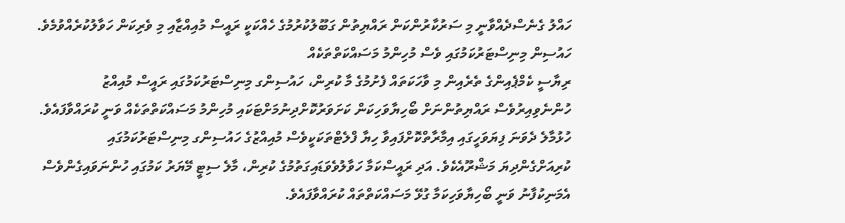ހައްލު ގެނެސްދެއްވާނީ މި ސަރުކާރުންކަން ރައްޔިތުން ގަބޫލުކުރުމުގެ ހެއްކަކީ ރައީސް މުއިއްޒާއި މި ވެރިކަން ހަވާލުކުރެއްވުމެވެ.
ހައުސިން މިނިސްޓަރުކަމުގައި ވެސް މުހިންމު މަސައްކަތްތަކެއް
ރިޔާސީ ކެމްޕެއިންގެ ތެރެއިން މި ވާހަކަތައް ފެށުމުގެ މާ ކުރިން، ހައުސިންގ މިނިސްޓަރުކަމުގައި ރައީސް މުއިއްޒު ހުންނެވިއިރުވެސް ރައްޔިތުންނަށް ބޯހިޔާވަހިކަން ކަށަވަރުކޮށްދިނުމަށްޓަކައި މުހިންމު މަސައްކަތްތަކެއް ވަނީ ކުރައްވާފައެވެ. ހުޅުމާލެ ދެވަނަ ފިޔަވަހީގައި އިމާރާތްކޮށްފައިވާ ހިޔާ ފްލެޓްތަކަކީވެސް މުއިއްޒުގެ ހައުސިންގ މިނިސްޓަރުކަމުގައި ކުރިއަށްގެންދިޔަ މަޝްރޫއެކެވެ. އަދި ރައީސްކަމާ ހަވާލުވެވަޑައިގަތުމުގެ ކުރިން، މާލެ ސިޓީ މޭޔަރު ކަމުގައި ހުންނަވައިގެންވެސް އެމަނިކުފާނު ވަނީ ބޯހިޔާވަހިކަމާ ގުޅޭ މަސައްކަތްތައް ކުރައްވާފައެވެ.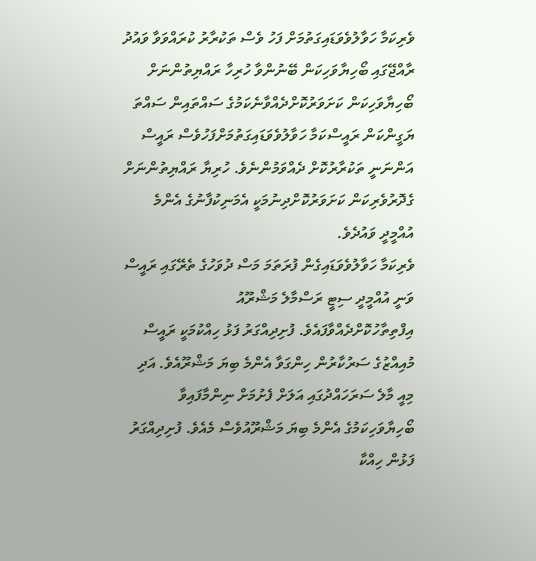ވެރިކަމާ ހަވާލުވެވަޑައިގަތުމަށް ފަހު ވެސް ތަކުރާރު ކުރައްވަވާ ވައުދު
ރާއްޖޭގައި ބޯހިޔާވަހިކަން ބޭނުންވާ ހުރިހާ ރައްޔިތުންނަށް ބޯހިޔާވަހިކަން ކަށަވަރުކޮށްދެއްވާނެކަމުގެ ސައްތައިން ސައްތަ ޔަގީންކަން ރައީސްކަމާ ހަވާލުވެވަޑައިގަތުމަށްފަހުވެސް ރައީސް އަންނަނީ ތަކުރާރުކޮށް ދެއްވަމުންނެވެ. ހުރިޔާ ރައްޔިތުންނަށް ގެދޮރުވެރިކަން ކަށަވަރުކޮށްދިނުމަކީ އެމަނިކުފާނުގެ އެންމެ އުއްމީދީ ވައުދެވެ.
ވެރިކަމާ ހަވާލުވެވަޑައިގެން ފުރަތަމަ މަސް ދުވަހުގެ ތެރޭގައި ރައީސް ވަނީ އުއްމީދީ ސިޓީ ރަސްމާލެ މަޝްރޫއު އިފްތިތާހުކޮށްދެއްވާފައެވެ. ފުށިދިއްގަރު ފަޅު ހިއްކުމަކީ ރައީސް މުއިއްޒުގެ ސަރުކާރުން ހިންގަވާ އެންމެ ބިޔަ މަޝްރޫއެވެ. އަދި މިއީ މާލެ ސަރަހައްދުގައި އަލަށް ފެށުމަށް ނިންމާފައިވާ ބޯހިޔާވަހިކަމުގެ އެންމެ ބިޔަ މަޝްރޫއުވެސް މެއެވެ. ފުށިދިއްގަރު ފަޅުން ހިއްކާ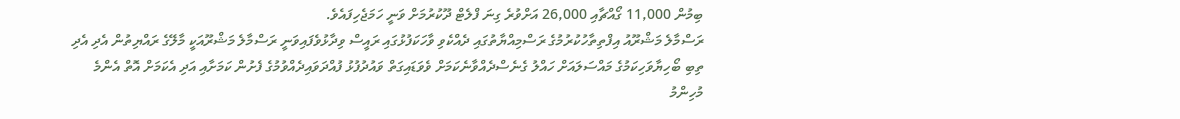ބިމުން 11,000 ގޯއްޗާއި 26,000 އަށްވުރެ ގިނަ ފްލެޓް ދޫކުރުމަށް ވަނީ ހަމަޖެހިފައެވެ.
ރަސްމާލެ މަޝްރޫއު އިފްތިތާހުކުރުމުގެ ރަސްމިއްޔާތުގައި ދެއްކެވި ވާހަކަފުޅުގައި ރައީސް ވިދާޅުވެފައިވަނީ ރަސްމާލެ މަޝްރޫއަކީ މާލޭގެ ރައްޔިތުން އެދި އެދި ތިބި ބޯހިޔާވަހިކަމުގެ މައްސަލައަށް ހައްލު ގެނެސްދެއްވާނެކަމަށް ވެވަޑައިގަތް ވައުދުފުޅު ފުއްދަވައިދެއްވުމުގެ ފެށުން ކަމަށާއި އަދި އެކަމަށް އޮތް އެންމެ މުހިންމު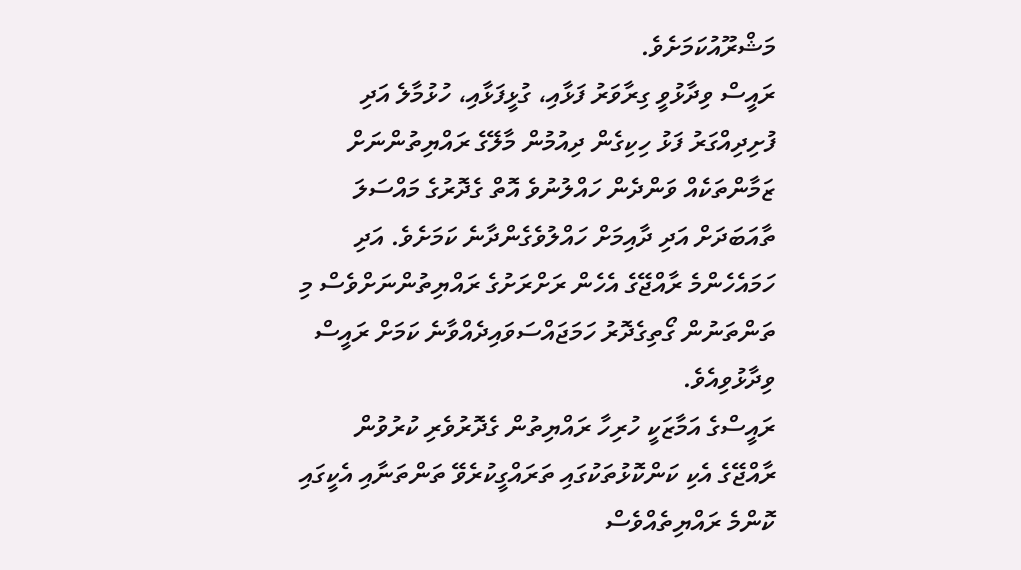މަޝްރޫއުކަމަށެވެ.
ރައީސް ވިދާޅުވީ ގިރާވަރު ފަޅާއި، ގުޅީފަޅާއި، ހުޅުމާލެ އަދި ފުށިދިއްގަރު ފަޅު ހިކިގެން ދިއުމުން މާލޭގެ ރައްޔިތުންނަށް ޒަމާންތަކެއް ވަންދެން ހައްލުނުވެ އޮތް ގެދޮރުގެ މައްސަލަ ތާއަބަދަށް އަދި ދާއިމަށް ހައްލުވެގެންދާނެ ކަމަށެވެ. އަދި ހަމައެހެންމެ ރާއްޖޭގެ އެހެން ރަށްރަށުގެ ރައްޔިތުންނަށްވެސް މި ތަންތަނުން ގޯތިގެދޮރު ހަމަޖައްސަވައިދެއްވާނެ ކަމަށް ރައީސް ވިދާޅުވިއެވެ.
ރައީސްގެ އަމާޒަކީ ހުރިހާ ރައްޔިތުން ގެދޮރުވެރި ކުރުވުން
ރާއްޖޭގެ އެކި ކަންކޮޅުތަކުގައި ތަރައްގީކުރެވޭ ތަންތަނާއި އެކީގައި ކޮންމެ ރައްޔިތެއްވެސް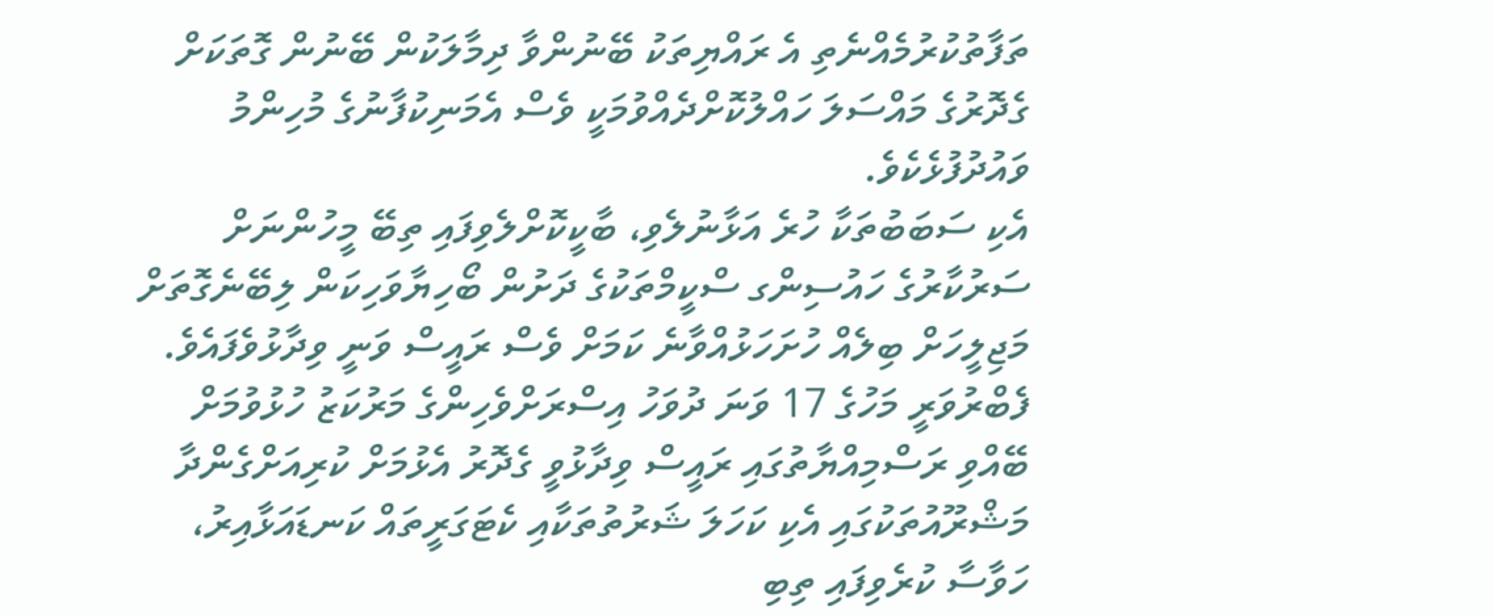ތަފާތުކުރުމެއްނެތި އެ ރައްޔިތަކު ބޭނުންވާ ދިމާލަކުން ބޭނުން ގޮތަކަށް ގެދޮރުގެ މައްސަލަ ހައްލުކޮށްދެއްވުމަކީ ވެސް އެމަނިކުފާނުގެ މުހިންމު ވައުދުފުޅެކެވެ.
އެކި ސަބަބުތަކާ ހުރެ އަޅާނުލެވި، ބާކީކޮށްލެވިފައި ތިބޭ މީހުންނަށް ސަރުކާރުގެ ހައުސިންގ ސްކީމްތަކުގެ ދަށުން ބޯހިޔާވަހިކަން ލިބޭނެގޮތަށް މަޖިލީހަށް ބިލެއް ހުށަހަޅުއްވާނެ ކަމަށް ވެސް ރައީސް ވަނީ ވިދާޅުވެފައެވެ. ފެބްރުވަރީ މަހުގެ 17 ވަނަ ދުވަހު އިސްރަށްވެހިންގެ މަރުކަޒު ހުޅުވުމަށް ބޭއްވި ރަސްމިއްޔާތުގައި ރައީސް ވިދާޅުވީ ގެދޮރު އެޅުމަށް ކުރިއަށްގެންދާ މަޝްރޫއުތަކުގައި އެކި ކަހަލަ ޝަރުތުތަކާއި ކެޓަގަރީތައް ކަނޑައަޅާއިރު، ހަވާސާ ކުރެވިފައި ތިބި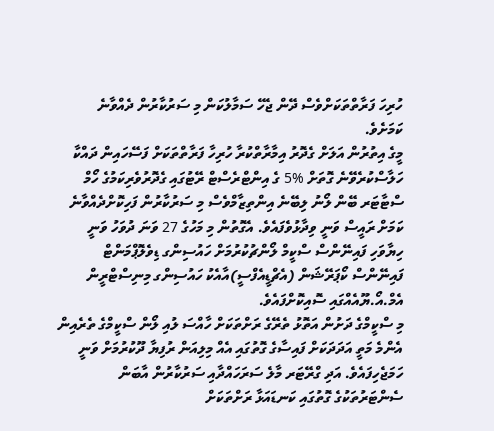ހުރިހަ ފަރާތްތަކަށްވެސް ދޭން ޖެހޭ ސަމާލުކަން މި ސަރުކާރުން ދެއްވާނެ ކަމަށެވެ.
މީގެ އިތުރުން އަލަށް ގެދޮރު އިމާރާތްކުރާ ހުރިހާ ފަރާތްތަކަށް ފަސޭހައިން ދައްކާ ހަލާސްކުރެވޭނެ ގޮތަށް %5 ގެ އިންޓްރެސްޓް ރޭޓުގައި ގެދޮރުވެރިކަމުގެ ހޯމް ސްޓާޓަރ ބޭން ލޯނު ލިބޭނެ އިންތިޒާމްވެސް މި ސަރުކާރުން ފަހިކޮށްދެއްވާނެ ކަމަށް ރައީސް ވަނީ ވިދާޅުވެފައެވެ. އެގޮތުން މި މަހުގެ 27 ވަނަ ދުވަހު ވަނީ ހިޔާވަހި ފައިނޭންސް ސްކީމް ލޯންޗުކުރުމަށް ހައުސިންގ ޑިވެލޮޕްމަންޓް ފައިނޭންސް ކޯޕަރޭޝަން (އެޗްޑީއެފްސީ)އާއެކު ހައުސިންގ މިނިސްޓްރީން އެމް.އޯ.ޔޫއެއްގައި ސޮއިކޮށްފައެވެ.
މި ސްކީމްގެ ދަށުން އަތޮޅު ތެރޭގެ ރަށްތަކަށް ހާއްސަ ލުއި ލޯން ސްކީމްގެ ތެރެއިން އެންމެ މަތީ އަދަދަކަށް ފައިސާގެ ގޮތުގައި އެއް މިލިއަން ރުފިޔާ ދޫކުރުމަށް ވަނީ ހަމަޖެހިފައެވެ. އަދި ގްރޭޓަރ މާލެ ސަރަހައްދާއި ސަރުކާރުން އާބަން ސެންޓަރުތަކުގެ ގޮތުގައި ކަނޑައަޅާ ރަށްތަކަށް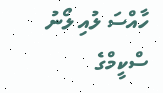ހާއްސަ ލުއި ލޯނު ސްކީމްގެ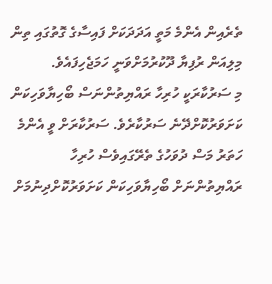ތެރެއިން އެންމެ މަތީ އަދަދަކަށް ފައިސާގެ ގޮތުގައި ތިން މިލިއަން ރުފިޔާ ދޫކުރުމަށްވަނީ ހަމަޖެހިފައެވެ.
މި ސަރުކާރަކީ ހުރިހާ ރައްޔިތުންނަސް ބޯހިޔާވަހިކަން ކަށަވަރުކޮށްދޭނެ ސަރުކާރެވެ. ސަރުކާރަށް ވީ އެންމެ ހަތަރު މަސް ދުވަހުގެ ތެރޭގައިވެސް ހުރިހާ ރައްޔިތުންނަށް ބޯހިޔާވަހިކަން ކަށަވަރުކޮށްދިނުމަށް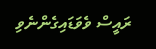ރައީސް ވެވަޑައިގެންނެވި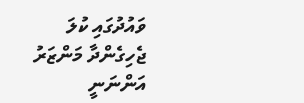ވައުދުގައި ކުލަ ޖެހިގެންދާ މަންޒަރު އަންނަނީ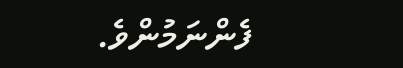ފެންނަމުންވެ.